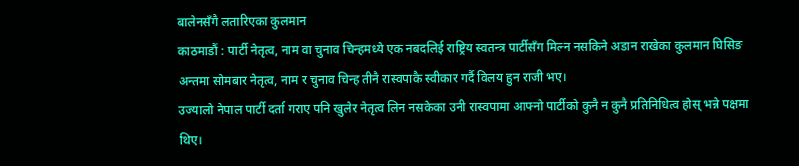बालेनसँगै लतारिएका कुलमान
काठमाडौं : पार्टी नेतृत्व, नाम वा चुनाव चिन्हमध्ये एक नबदलिई राष्ट्रिय स्वतन्त्र पार्टीसँग मिल्न नसकिने अडान राखेका कुलमान घिसिङ अन्तमा सोमबार नेतृत्व, नाम र चुनाव चिन्ह तीनै रास्वपाकै स्वीकार गर्दै विलय हुन राजी भए।
उज्यालो नेपाल पार्टी दर्ता गराए पनि खुलेर नेतृत्व लिन नसकेका उनी रास्वपामा आफ्नो पार्टीको कुनै न कुनै प्रतिनिधित्व होस् भन्ने पक्षमा थिए।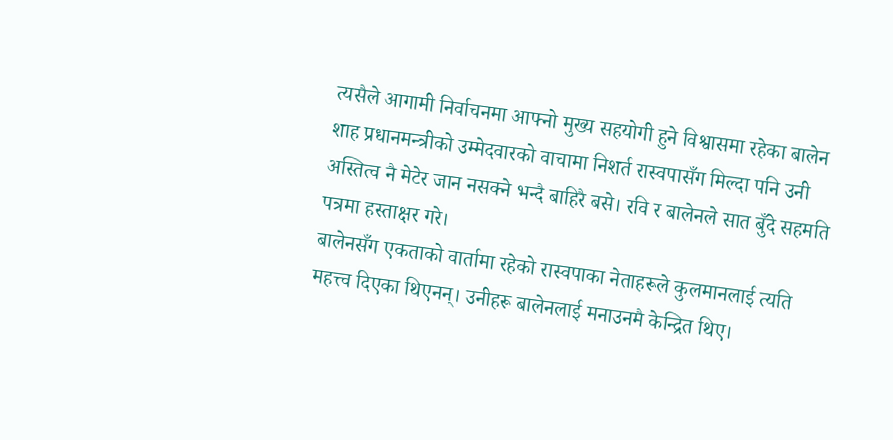त्यसैले आगामी निर्वाचनमा आफ्नो मुख्य सहयोगी हुने विश्वासमा रहेका बालेन शाह प्रधानमन्त्रीको उम्मेदवारको वाचामा निशर्त रास्वपासँग मिल्दा पनि उनी अस्तित्व नै मेटेर जान नसक्ने भन्दै बाहिरै बसे। रवि र बालेनले सात बुँदे सहमति पत्रमा हस्ताक्षर गरे।
बालेनसँग एकताको वार्तामा रहेको रास्वपाका नेताहरूले कुलमानलाई त्यति महत्त्व दिएका थिएनन्। उनीहरू बालेनलाई मनाउनमै केन्द्रित थिए।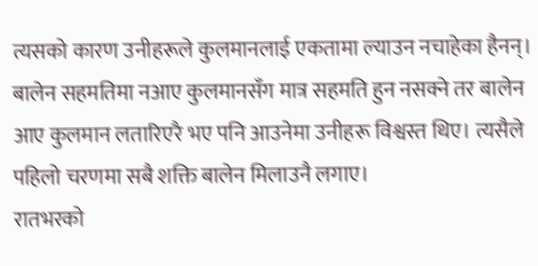त्यसको कारण उनीहरूले कुलमानलाई एकतामा ल्याउन नचाहेका हैनन्। बालेन सहमतिमा नआए कुलमानसँग मात्र सहमति हुन नसक्ने तर बालेन आए कुलमान लतारिएरै भए पनि आउनेमा उनीहरू विश्वस्त थिए। त्यसैले पहिलो चरणमा सबै शक्ति बालेन मिलाउनै लगाए।
रातभरको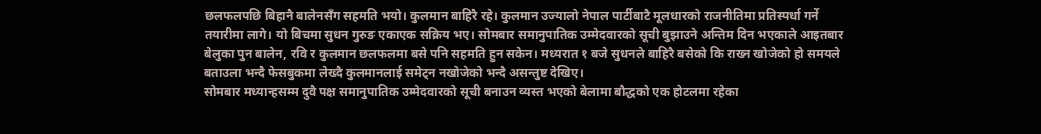छलफलपछि बिहानै बालेनसँग सहमति भयो। कुलमान बाहिरै रहे। कुलमान उज्यालो नेपाल पार्टीबाटै मूलधारको राजनीतिमा प्रतिस्पर्धा गर्ने तयारीमा लागे। यो बिचमा सुधन गुरुङ एकाएक सक्रिय भए। सोमबार समानुपातिक उम्मेदवारको सूची बुझाउने अन्तिम दिन भएकाले आइतबार बेलुका पुन बालेन, रवि र कुलमान छलफलमा बसे पनि सहमति हुन सकेन। मध्यरात १ बजे सुधनले बाहिरै बसेको कि राख्न खोजेको हो समयले बताउला भन्दै फेसबुकमा लेख्दै कुलमानलाई समेट्न नखोजेको भन्दै असन्तुष्ट देखिए।
सोमबार मध्यान्हसम्म दुवै पक्ष समानुपातिक उम्मेदवारको सूची बनाउन व्यस्त भएको बेलामा बौद्धको एक होटलमा रहेका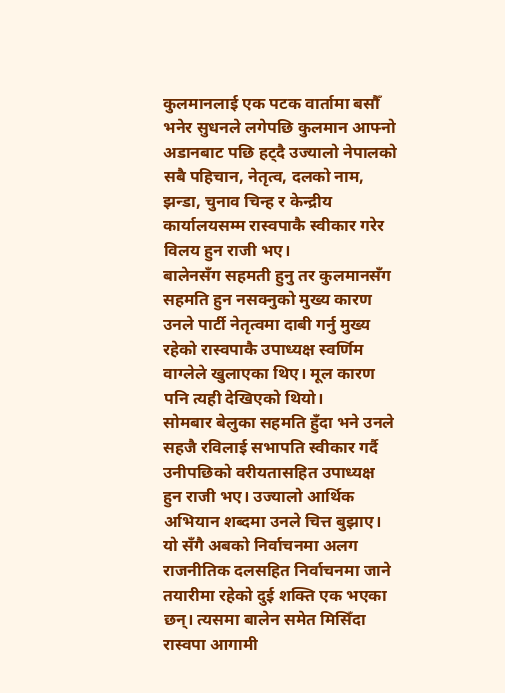कुलमानलाई एक पटक वार्तामा बसौँ भनेर सुधनले लगेपछि कुलमान आफ्नो अडानबाट पछि हट्दै उज्यालो नेपालको सबै पहिचान, नेतृत्व, दलको नाम, झन्डा, चुनाव चिन्ह र केन्द्रीय कार्यालयसम्म रास्वपाकै स्वीकार गरेर विलय हुन राजी भए।
बालेनसँग सहमती हुनु तर कुलमानसँग सहमति हुन नसक्नुको मुख्य कारण उनले पार्टी नेतृत्वमा दाबी गर्नु मुख्य रहेको रास्वपाकै उपाध्यक्ष स्वर्णिम वाग्लेले खुलाएका थिए। मूल कारण पनि त्यही देखिएको थियो।
सोमबार बेलुका सहमति हुँदा भने उनले सहजै रविलाई सभापति स्वीकार गर्दै उनीपछिको वरीयतासहित उपाध्यक्ष हुन राजी भए। उज्यालो आर्थिक अभियान शब्दमा उनले चित्त बुझाए।
यो सँगै अबको निर्वाचनमा अलग राजनीतिक दलसहित निर्वाचनमा जाने तयारीमा रहेको दुई शक्ति एक भएका छन्। त्यसमा बालेन समेत मिसिँदा रास्वपा आगामी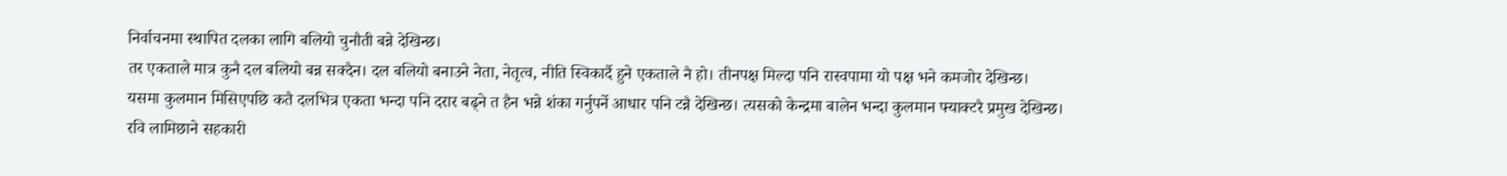निर्वाचनमा स्थापित दलका लागि बलियो चुनौती बन्ने देखिन्छ।
तर एकताले मात्र कुनै दल बलियो बन्न सक्दैन। दल बलियो बनाउने नेता, नेतृत्व, नीति स्विकार्दै हुने एकताले नै हो। तीनपक्ष मिल्दा पनि रास्वपामा यो पक्ष भने कमजोर देखिन्छ।
यसमा कुलमान मिसिएपछि कतै दलभित्र एकता भन्दा पनि दरार बढ्ने त हैन भन्ने शंका गर्नुपर्ने आधार पनि टन्नै देखिन्छ। त्यसको केन्द्रमा बालेन भन्दा कुलमान फ्याक्टरै प्रमुख देखिन्छ।
रवि लामिछाने सहकारी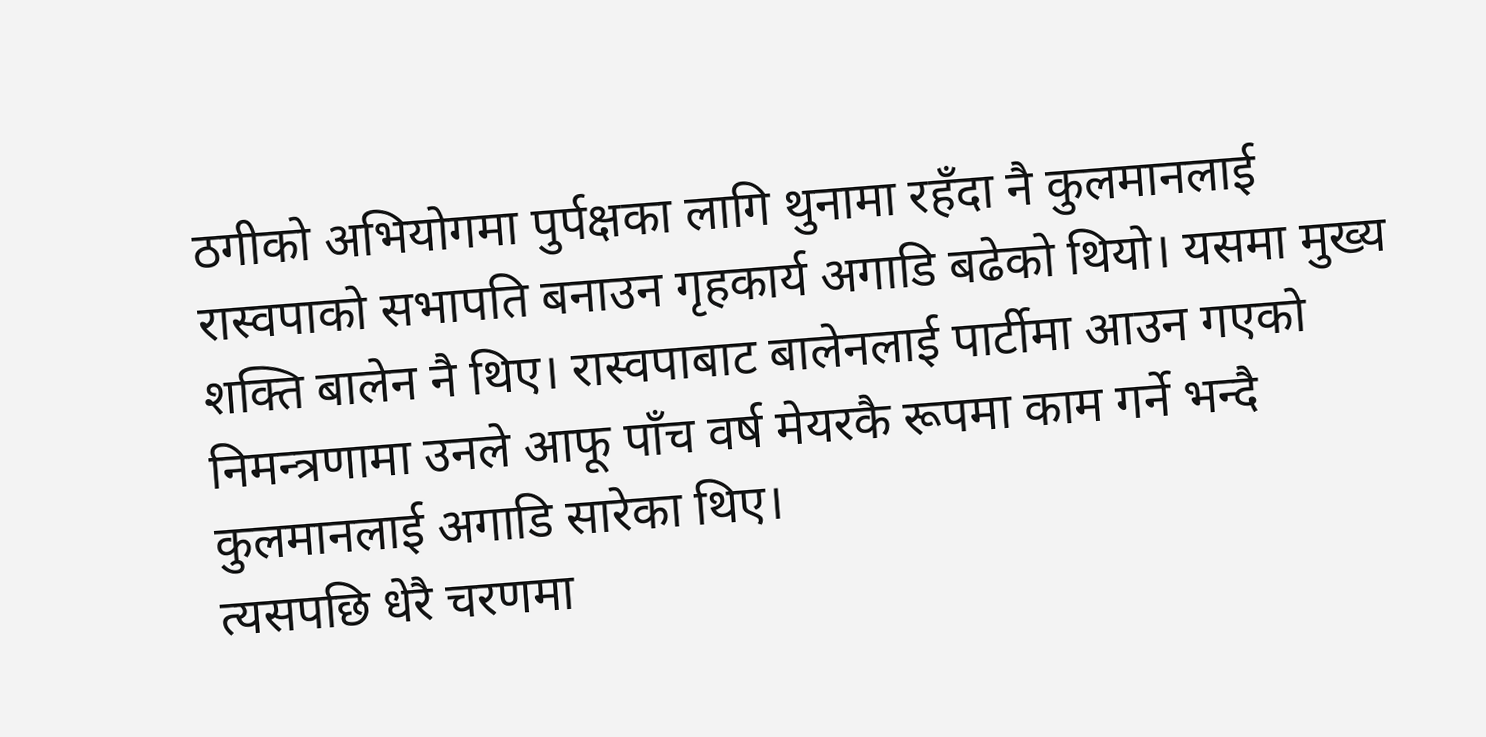ठगीको अभियोगमा पुर्पक्षका लागि थुनामा रहँदा नै कुलमानलाई रास्वपाको सभापति बनाउन गृहकार्य अगाडि बढेको थियो। यसमा मुख्य शक्ति बालेन नै थिए। रास्वपाबाट बालेनलाई पार्टीमा आउन गएको निमन्त्रणामा उनले आफू पाँच वर्ष मेयरकै रूपमा काम गर्ने भन्दै कुलमानलाई अगाडि सारेका थिए।
त्यसपछि धेरै चरणमा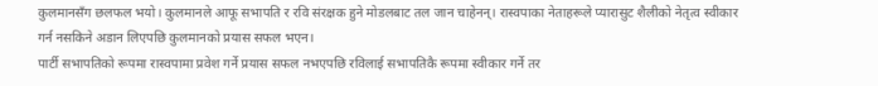कुलमानसँग छलफल भयो। कुलमानले आफू सभापति र रवि संरक्षक हुने मोडलबाट तल जान चाहेनन्। रास्वपाका नेताहरूले प्यारासुट शैलीको नेतृत्व स्वीकार गर्न नसकिने अडान लिएपछि कुलमानको प्रयास सफल भएन।
पार्टी सभापतिको रूपमा रास्वपामा प्रवेश गर्ने प्रयास सफल नभएपछि रविलाई सभापतिकै रूपमा स्वीकार गर्ने तर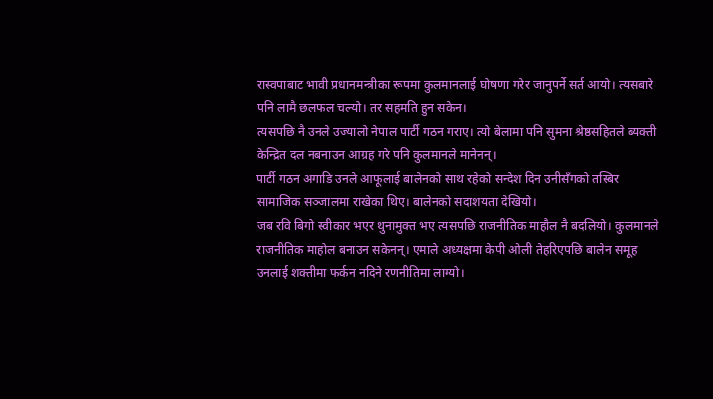रास्वपाबाट भावी प्रधानमन्त्रीका रूपमा कुलमानलाई घोषणा गरेर जानुपर्ने सर्त आयो। त्यसबारे पनि लामै छलफल चल्यो। तर सहमति हुन सकेन।
त्यसपछि नै उनले उज्यालो नेपाल पार्टी गठन गराए। त्यो बेलामा पनि सुमना श्रेष्ठसहितले ब्यक्ती केन्द्रित दल नबनाउन आग्रह गरे पनि कुलमानले मानेनन्।
पार्टी गठन अगाडि उनले आफूलाई बालेनको साथ रहेको सन्देश दिन उनीसँगको तस्बिर सामाजिक सञ्जालमा राखेका थिए। बालेनको सदाशयता देखियो।
जब रवि बिगो स्वीकार भएर थुनामुक्त भए त्यसपछि राजनीतिक माहौल नै बदलियो। कुलमानले राजनीतिक माहोल बनाउन सकेनन्। एमाले अध्यक्षमा केपी ओली तेहरिएपछि बालेन समूह उनलाई शक्तीमा फर्कन नदिने रणनीतिमा लाग्यो।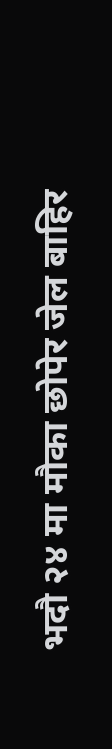भदौ २४ मा मौका छोपेर जेल बाहिर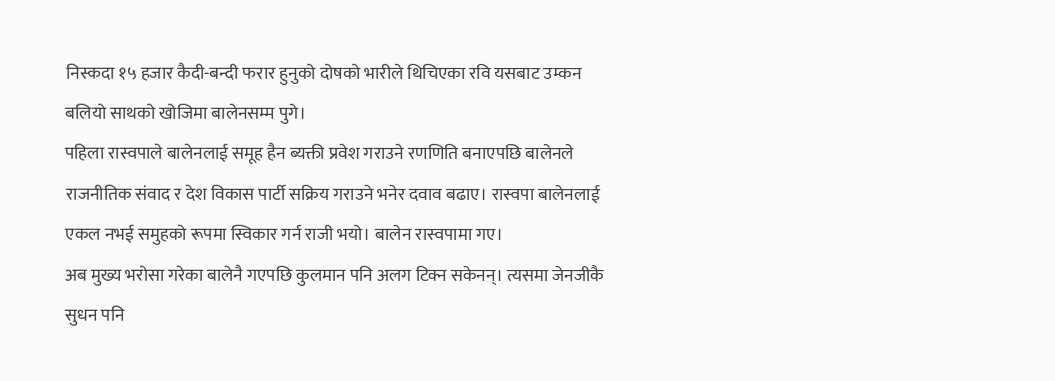निस्कदा १५ हजार कैदी-बन्दी फरार हुनुको दोषको भारीले थिचिएका रवि यसबाट उम्कन बलियो साथको खोजिमा बालेनसम्म पुगे।
पहिला रास्वपाले बालेनलाई समूह हैन ब्यक्ती प्रवेश गराउने रणणिति बनाएपछि बालेनले राजनीतिक संवाद र देश विकास पार्टी सक्रिय गराउने भनेर दवाव बढाए। रास्वपा बालेनलाई एकल नभई समुहको रूपमा स्विकार गर्न राजी भयो। बालेन रास्वपामा गए।
अब मुख्य भरोसा गरेका बालेनै गएपछि कुलमान पनि अलग टिक्न सकेनन्। त्यसमा जेनजीकै सुधन पनि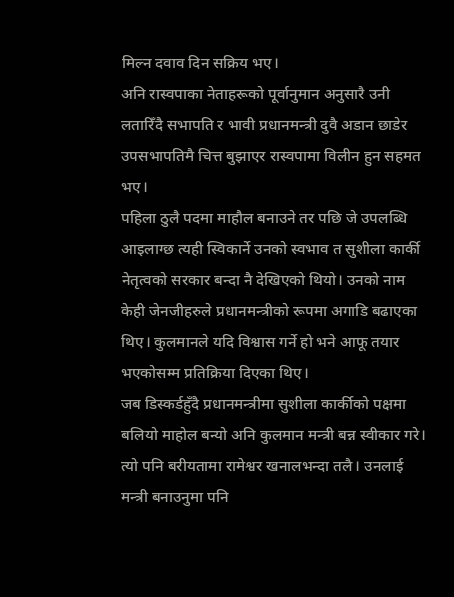मिल्न दवाव दिन सक्रिय भए।
अनि रास्वपाका नेताहरूको पूर्वानुमान अनुसारै उनी लतारिँदै सभापति र भावी प्रधानमन्त्री दुवै अडान छाडेर उपसभापतिमै चित्त बुझाएर रास्वपामा विलीन हुन सहमत भए।
पहिला ठुलै पदमा माहौल बनाउने तर पछि जे उपलब्धि आइलाग्छ त्यही स्विकार्ने उनको स्वभाव त सुशीला कार्की नेतृत्वको सरकार बन्दा नै देखिएको थियो। उनको नाम केही जेनजीहरुले प्रधानमन्त्रीको रूपमा अगाडि बढाएका थिए। कुलमानले यदि विश्वास गर्ने हो भने आफू तयार भएकोसम्म प्रतिक्रिया दिएका थिए।
जब डिस्कर्डहुँदै प्रधानमन्त्रीमा सुशीला कार्कीको पक्षमा बलियो माहोल बन्यो अनि कुलमान मन्त्री बन्न स्वीकार गरे। त्यो पनि बरीयतामा रामेश्वर खनालभन्दा तलै। उनलाई मन्त्री बनाउनुमा पनि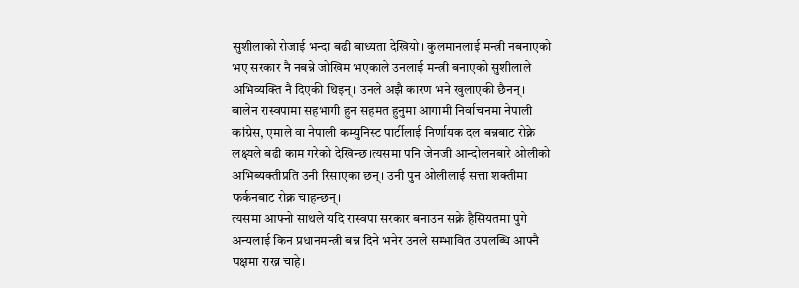सुशीलाको रोजाई भन्दा बढी बाध्यता देखियो। कुलमानलाई मन्त्री नबनाएको भए सरकार नै नबन्ने जोखिम भएकाले उनलाई मन्त्री बनाएको सुशीलाले अभिव्यक्ति नै दिएकी थिइन्। उनले अझै कारण भने खुलाएकी छैनन्।
बालेन रास्वपामा सहभागी हुन सहमत हुनुमा आगामी निर्वाचनमा नेपाली कांग्रेस, एमाले वा नेपाली कम्युनिस्ट पार्टीलाई निर्णायक दल बन्नबाट रोक्ने लक्ष्यले बढी काम गरेको देखिन्छ।त्यसमा पनि जेनजी आन्दोलनबारे ओलीको अभिब्यक्तीप्रति उनी रिसाएका छन्। उनी पुन ओलीलाई सत्ता शक्तीमा फर्कनबाट रोक्न चाहन्छन्।
त्यसमा आफ्नो साथले यदि रास्वपा सरकार बनाउन सक्ने हैसियतमा पुगे अन्यलाई किन प्रधानमन्त्री बन्न दिने भनेर उनले सम्भावित उपलब्धि आफ्नै पक्षमा राख्न चाहे।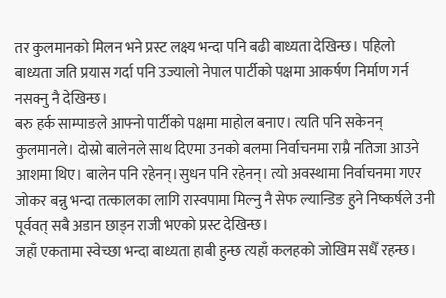तर कुलमानको मिलन भने प्रस्ट लक्ष्य भन्दा पनि बढी बाध्यता देखिन्छ। पहिलो बाध्यता जति प्रयास गर्दा पनि उज्यालो नेपाल पार्टीको पक्षमा आकर्षण निर्माण गर्न नसक्नु नै देखिन्छ।
बरु हर्क साम्पाङले आफ्नो पार्टीको पक्षमा माहोल बनाए। त्यति पनि सकेनन् कुलमानले। दोस्रो बालेनले साथ दिएमा उनको बलमा निर्वाचनमा राम्रै नतिजा आउने आशमा थिए। बालेन पनि रहेनन्।सुधन पनि रहेनन्। त्यो अवस्थामा निर्वाचनमा गएर जोकर बन्नु भन्दा तत्कालका लागि रास्वपामा मिल्नु नै सेफ ल्यान्डिङ हुने निष्कर्षले उनी पूर्ववत् सबै अडान छाड्न राजी भएको प्रस्ट देखिन्छ।
जहाँ एकतामा स्वेच्छा भन्दा बाध्यता हाबी हुन्छ त्यहाँ कलहको जोखिम सधैँ रहन्छ।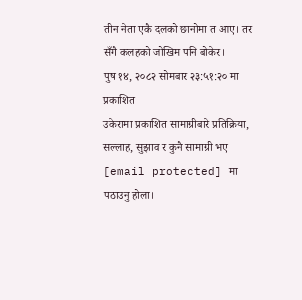तीन नेता एकै दलको छानोमा त आए। तर सँगै कलहको जोखिम पनि बोकेर।
पुष १४, २०८२ सोमबार २३:५१:२० मा प्रकाशित
उकेरामा प्रकाशित सामाग्रीबारे प्रतिक्रिया, सल्लाह, सुझाव र कुनै सामाग्री भए [email protected] मा पठाउनु होला।